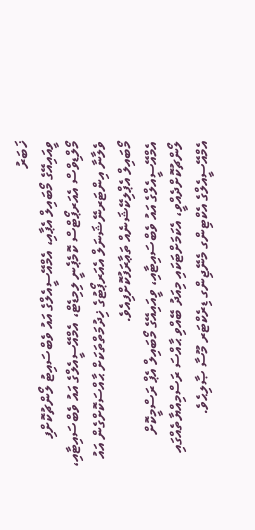ޚަބަރު
ވީއައިއޭގެ މޯބައިލް އެޕާއި، އެމްއޭސީއެލްގެ އައު ވެބްސައިޓު ލޯންޗުކޮށްފި
މޯލްޑިވްސް އެއަރޕޯޓްސް ކޮމެޕެނީ ލިމިޑެޓް، އެމްއޭސީއެލްގެ އައު ވެބްސައިޓާއި، ވެލާނާ އިންޓަރނޭޝަނަލް އެއަރޕޯޓުގެ ޚިދުމަތްތަކަށް ޙާއްސަކޮށްގެން އައު މޯބައިލް އެޕްލިކޭޝަނެއް ތަޢާރަފުކޮށްފިއެވެ.
އެމްއޭސީއެލްގެ އައު ވެބްސައިޓާއި، ވީއައިއޭގެ މޯބައިލް އެޕް ރަސްމީކޮށް ލޯންޗުކޮށްދެއްވީ، އެކަމަށްޓަކައި މިއަދު ބޭއްވި ޙާއްސަ ރަސްމިއްޔާތެއްގައި އެމްއޭސީއެލްގެ އެކްޓިންގ މެނޭޖިންގ ޑިރެކްޓަރ މޫސާ ޞާލިޙެވެ.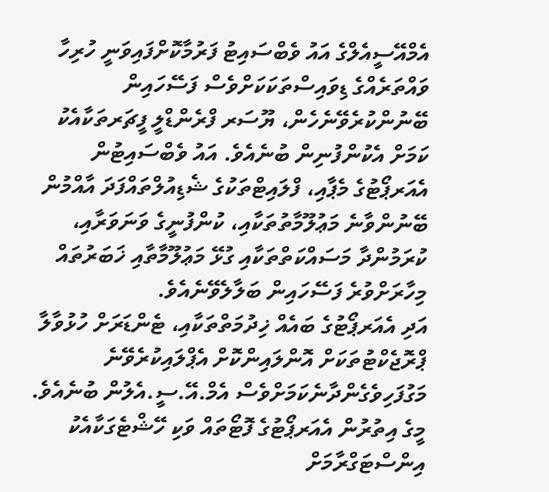އެމްއޭސީއެލްގެ އައު ވެބްސައިޓު ފަރުމާކޮށްފައިވަނީ ހުރިހާ ވައްތަރެއްގެ ޑިވައިސްތަކަކަށްވެސް ފަސޭހައިން ބޭނުންކުރެވޭނެހެން، ޔޫސަރ ފްރެންޑްލީ ފީޗަރތަކާއެކު ކަމަށް އެކުންފުނިން ބުނެއެވެ. އައު ވެބްސައިޓުން އެއަރޕޯޓުގެ މެޕާއި، ފްލައިޓްތަކުގެ ޝެޑިއުލްތައްފަދަ އާއްމުން ބޭނުންވާނެ މަޢުލޫމާތުތަކާއި، ކުންފުނީގެ ވަނަވަރާއި، ކުރަމުންދާ މަސައްކަތްތަކާއި ގުޅޭ މަޢުލޫމާތާއި ޚަބަރުތައް މިހާރަށްވުރެ ފަސޭހައިން ބަލާލެވޭނެއެވެ.
އަދި އެއަރޕޯޓުގެ ބައެއް ޚިދުމަތްތަކާއި، ޓެންޑަރަށް ހުޅުވާލާ ޕްރޮޖެކްޓުތަކަށް އޮންލައިންކޮށް އެޕްލައިކުރެވޭނެ މަގުފަހިވެގެންދާނެކަމަށްވެސް އެމް.އޭ.ސީ.އެލުން ބުނެއެވެ. މީގެ އިތުރުން އެއަރޕޯޓުގެ ފޮޓޯތައް ވަކި ހޭޝްޓެގަކާއެކު އިންސްޓަގްރާމަށް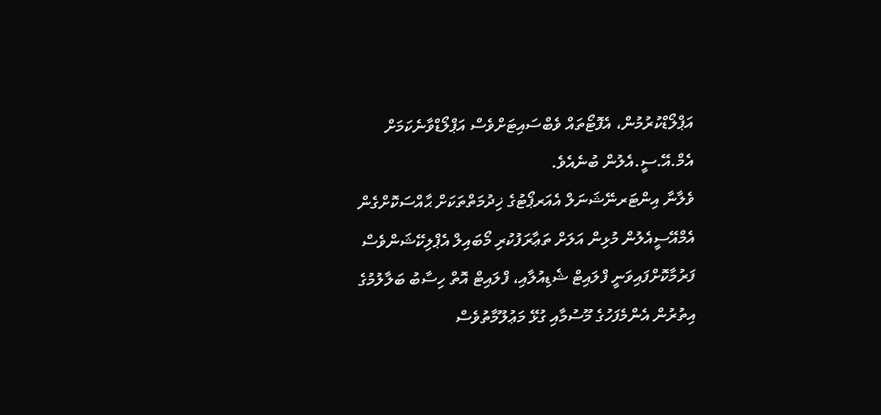އަޕްލޯޑްކުރުމުން، އެފޮޓޯތައް ވެބްސައިޓަށްވެސް އަޕްލޯޑްވާނެކަމަށް އެމް.އޭ.ސީ.އެލުން ބުނެއެވެ.
ވެލާނާ އިންޓަރނޭޝަނަލް އެއަރޕޯޓުގެ ޚިދުމަތްތަކަށް ޙާއްސަކޮށްގެން އެމްއޭސީއެލުން މުޅިން އަލަށް ތަޢާރަފުކުރި މޯބައިލް އެޕްލިކޭޝަންވެސް ފަރުމާކޮށްފައިވަނީ ފްލައިޓް ޝެޑިއުލާއި، ފްލައިޓް އޮތް ހިސާބު ބަލާލުމުގެ އިތުރުން އެންމެފަހުގެ މޫސުމާއި ގުޅޭ މަޢުލޫމާތުވެސް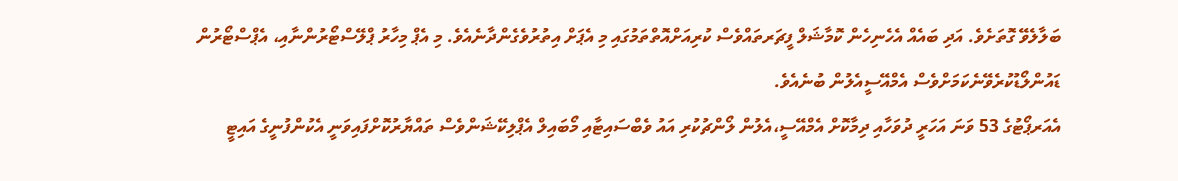ބަލާލެވޭ ގޮތަށެވެ. އަދި ބައެއް އެހެނިހެން ކޮމާޝަލް ފީޗަރތައްވެސް ކުރިއަށްއޮތްތަމުގައި މި އެޕަށް އިތުރުވެގެންދާނެއެވެ. މި އެޕް މިހާރު ޕްލޭސްޓޯރުންނާއި، އެޕްސްޓޯރުން ޑައުންލޯޑުކުރެވޭނެކަމަށްވެސް އެމްއޭސީއެލުން ބުނެއެވެ.
އެއަރޕޯޓުގެ 53 ވަނަ އަހަރީ ދުވަހާއި ދިމާކޮށް އެމްއޭސީ،އެލުން ލޯންޗުކުރި އައު ވެބްސައިޓާއި މޯބައިލް އެޕްލިކޭޝަންވެސް ތައްޔާރުކޮށްފައިވަނީ އެކުންފުނީގެ އައިޓީ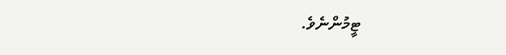ޓީމުންނެވެ.